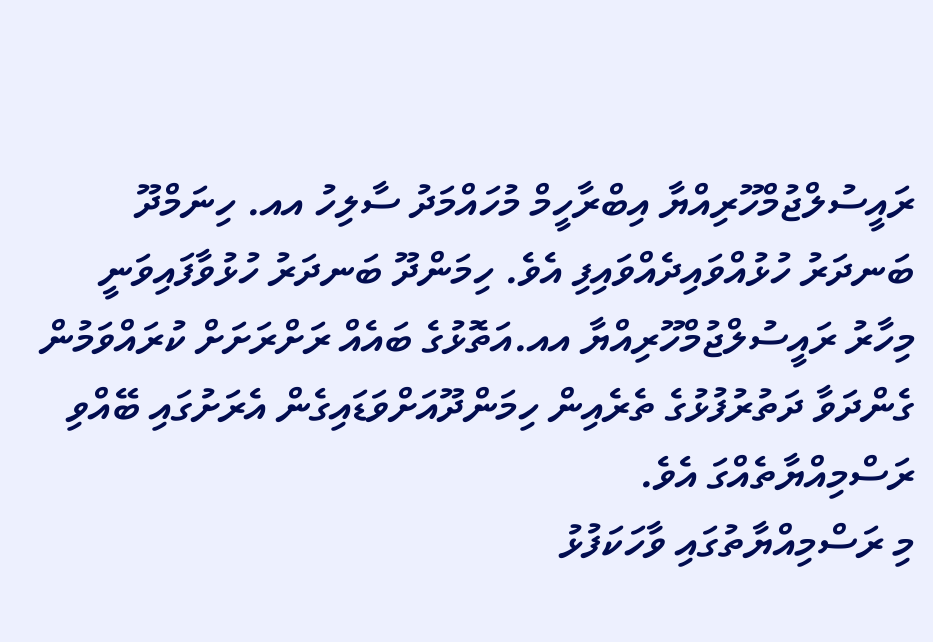ރައީސުލްޖުމްހޫރިއްޔާ އިބްރާހީމް މުހައްމަދު ސާލިހު އއ. ހިނަމްދޫ ބަނދަރު ހުޅުއްވައިދެއްވައިފި އެވެ. ހިމަންދޫ ބަނދަރު ހުޅުވާފައިވަނީ މިހާރު ރައީސުލްޖުމްހޫރިއްޔާ އއ.އަތޮޅުގެ ބައެއް ރަށްރަށަށް ކުރައްވަމުން ގެންދަވާ ދަތުރުފުޅުގެ ތެރެއިން ހިމަންދޫއަށްވަޑައިގެން އެރަށުގައި ބޭއްވި ރަސްމިއްޔާތެއްގަ އެވެ.
މި ރަސްމިއްޔާތުގައި ވާހަކަފުޅު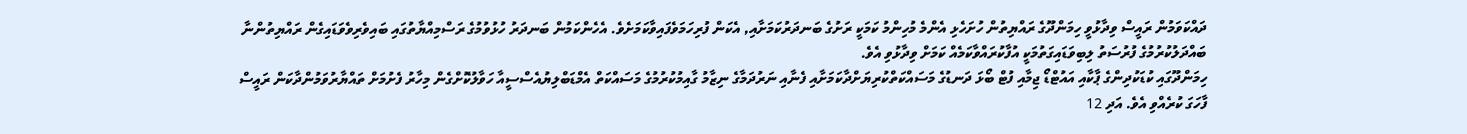ދައްކަވަމުން ރައީސް ވިދާޅުވީ ހިމަންދޫގެ ރައްޔިތުން ހުށަހެޅި އެންމެ މުހިންމު ކަމަކީ ރަށުގެ ބަނދަރުކަމަށާއި, އެކަން ފުރިހަމަވެފައިވާކަމަށެވެ. އެހެންކަމުން ބަނދަރު ހުޅުވުމުގެ ރަސްމިއްޔާތުގައި ބައިވެރިވެވަޑައިގެން ރައްޔިތުންނާ ބައްދަލުކުރުމުގެ ފުރުސަތު ލިބިވަޑައިގަތުމަކީ އުފާކުރައްވާކަމެއް ކަމަށް ވިދާޅުވި އެވެ.
ހިމަންދޫގައި ކުޑަކުދިންގެ ޕާކާއި އައުޓްޑޯ ޖިމާއި ފުޓް ބޯޅަ ދަނޑުގެ މަސައްކަތްކުރިޔަށްދާކަމަށާއި ފެނާއި ނަރުދަމާގެ ނިޒާމު ގާއިމުކުރުމުގެ މަސައްކަތް އެމްޑަބްލިޔުއެސްސީއާ ހަވާލުކޮށްގެން މިހާރު ފެށުމަށް ތައްޔާރުވަމުންދާކަން ރައީސް ފާހަގަ ކުރެއްވި އެވެ. އަދި 12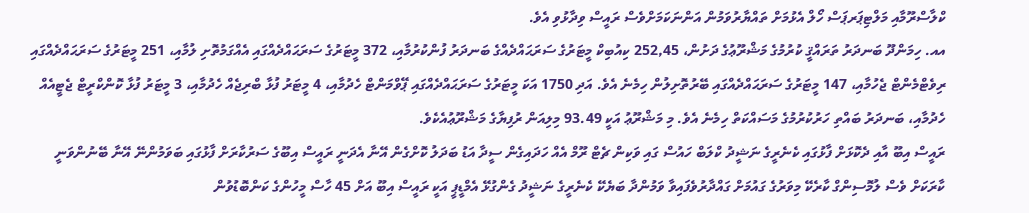ކްލާސްރޫމާއި މަލްޓިޕަރޕަސް ހޯލް އެޅުމަށް ތައްޔާރުވަމުން އަންނަކަމަށްވެސް ރައީސް ވިދާޅުވި އެވެ.
އއ. ހިމަންދޫ ބަނދަރު ތަރައްޤީ ކުރުމުގެ މަޝްރޫޢުގެ ދަށުން، 252,45 ކިއުބިކް މީޓަރުގެ ސަރަޙައްދެއްގެ ބަނދަރު ފުންކުރުމާއި، 372 މީޓަރުގެ ސަރަޙައްދެއްގައި އެއްގަމުތޮށި ލުމާއި، 251 މީޓަރުގެ ސަރަޙައްދެއްގައި ރިވެޓްމެންޓް ޖެހުމާއި، 147 މީޓަރުގެ ސަރަޙައްދެއްގައި ބޭރުތޮށިލުން ހިމެނެ އެވެ. އަދި 1750 އަކަ މީޓަރުގެ ސަރަޙައްދެއްގައި ޕޭވްމަންޓް ހެދުމާއި، 4 މީޓަރު ފުޅާ ބްރިޖެއް ހެދުމާއި، 3 މީޓަރު ފުޅާ ކޮންކްރީޓް ޖެޓީއެއް ހެދުމާއި، ބަނދަރު ބައްތި ހަރުކުރުމުގެ މަސައްކަތް ހިމެނެ އެވެ. މި މަޝްރޫޢު އަކީ 93.49 މިލިއަން ރުފިޔާގެ މަޝްރޫޢުއެކެވެ.
ރައީސް އިބޫ އާއި ދެކޮޅަށް ފާޅުގައި ކެނެރީގެ ނަޝީދު ކްލަބް ހައުސް ގައި ވަކިން ޗެޓް ރޫމް އެއް ހަދައިގެން ސީދާ އަޑު ބަދަލު ކޮށްގެން އޭނާ އެދަނީ ރައީސް އިބޫގެ ސަރުކާރަށް ފާޅުގައި ބަވަމުންނޭ އޭނާ ބޭނުންވަނީ ކާރަކަށް ވެސް ލުމޮސިންގް ކާރެކޭ މިވަރުގެ ގައުމަށް ގައްދާރުވެފައިވާ ވަމުންދާ ބަޔެކޭ ކެނެރީގެ ނަޝީދު ގެންގުޅޭ އެމްޑީޕީ އަކީ ރައީސް އިބޫ އަށް 45 ހާސް މީހުންގެ ކަންބޮޑުވުން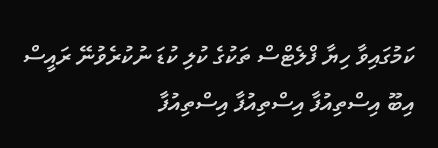ކަމުގައިވާ ހިޔާ ފްލެޓްސް ތަކުގެ ކުލި ކުޑަ ނުކުރެވުނޭ ރައީސް އިބޫ އިސްތިއުފާ އިސްތިއުފާ އިސްތިއުފާ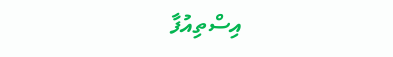އިސްތިއުފާ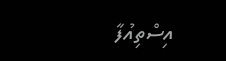އިސްތިއުފާ